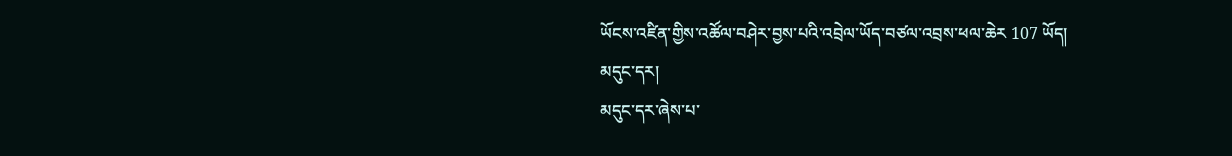ཡོངས་འཛིན་གྱིས་འཚོལ་བཤེར་བྱས་པའི་འབྲེལ་ཡོད་བཙལ་འབྲས་ཕལ་ཆེར 107 ཡོད།
མདུང་དར།
མདུང་དར་ཞེས་པ་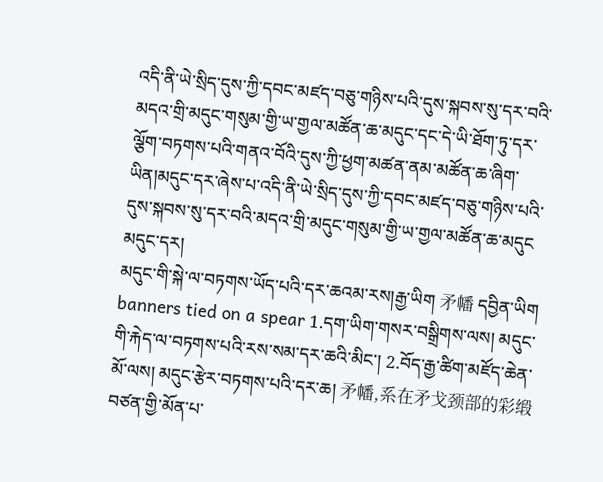འདི་ནི་ཡེ་སྲིད་དུས་ཀྱི་དབང་མཛད་བཅུ་གཉིས་པའི་དུས་སྐབས་སུ་དར་བའི་མདའ་གྲི་མདུང་གསུམ་གྱི་ཡ་གྱལ་མཚོན་ཆ་མདུང་དང་དེ་ཡི་ཐོག་ཏུ་དར་ལྕོག་བཏགས་པའི་གནའ་བོའི་དུས་ཀྱི་ཕྱག་མཚན་ནམ་མཚོན་ཆ་ཞིག་ཡིན།མདུང་དར་ཞེས་པ་འདི་ནི་ཡེ་སྲིད་དུས་ཀྱི་དབང་མཛད་བཅུ་གཉིས་པའི་དུས་སྐབས་སུ་དར་བའི་མདའ་གྲི་མདུང་གསུམ་གྱི་ཡ་གྱལ་མཚོན་ཆ་མདུང
མདུང་དར།
མདུང་གི་སྐེ་ལ་བཏགས་ཡོད་པའི་དར་ཆའམ་རས།རྒྱ་ཡིག 矛幡 དབྱིན་ཡིག banners tied on a spear 1.དག་ཡིག་གསར་བསྒྲིགས་ལས། མདུང་གི་རྐེད་ལ་བཏགས་པའི་རས་སམ་དར་ཆའི་མིང་། 2.བོད་རྒྱ་ཚིག་མཛོད་ཆེན་མོ་ལས། མདུང་རྩེར་བཏགས་པའི་དར་ཆ། 矛幡,系在矛戈颈部的彩缎
བཙན་གྱི་མོན་པ་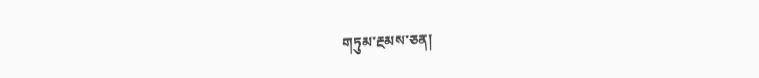གཏུམ་རྔམས་ཅན།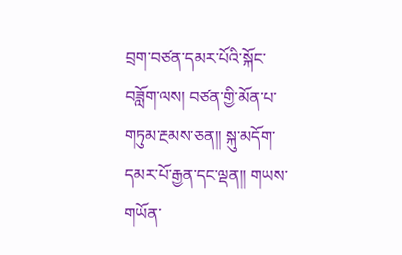བྲག་བཙན་དམར་པོའི་སྐོང་བཟློག་ལས། བཙན་གྱི་མོན་པ་གཏུམ་རྔམས་ཅན།། སྐུ་མདོག་དམར་པོ་རྒྱན་དང་ལྡན།། གཡས་གཡོན་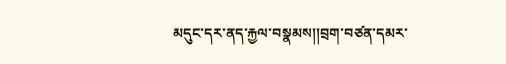མདུང་དར་ནད་རྐྱལ་བསྣམས།།བྲག་བཙན་དམར་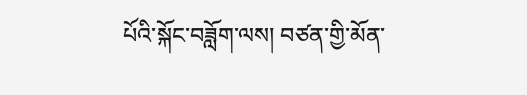པོའི་སྐོང་བཟློག་ལས། བཙན་གྱི་མོན་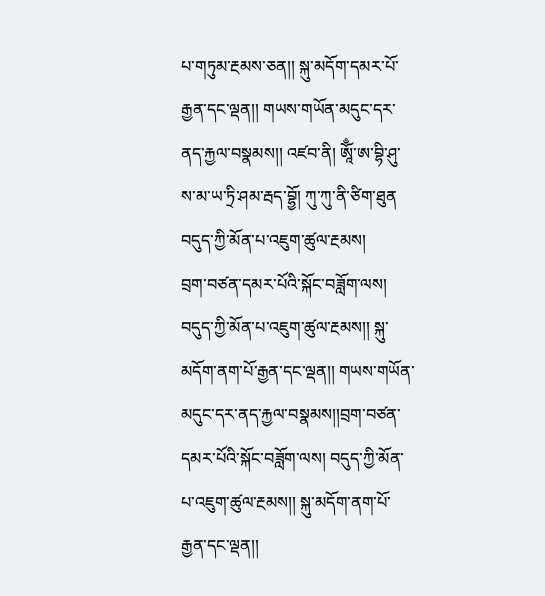པ་གཏུམ་རྔམས་ཅན།། སྐུ་མདོག་དམར་པོ་རྒྱན་དང་ལྡན།། གཡས་གཡོན་མདུང་དར་ནད་རྐྱལ་བསྣམས།། འཛབ་ནི། ཨཱོྃ་ཨ་བྷི་ཤུ་ས་མ་ཡ་ཏྲི་ཤམ་རྦད་བྷྱོ། ཀུ་ཀུ་ནི་ཙིག་ཐུན
བདུད་ཀྱི་མོན་པ་འཇུག་ཚུལ་རྔམས།
བྲག་བཙན་དམར་པོའི་སྐོང་བཟློག་ལས། བདུད་ཀྱི་མོན་པ་འཇུག་ཚུལ་རྔམས།། སྐུ་མདོག་ནག་པོ་རྒྱན་དང་ལྡན།། གཡས་གཡོན་མདུང་དར་ནད་རྐྱལ་བསྣམས།།བྲག་བཙན་དམར་པོའི་སྐོང་བཟློག་ལས། བདུད་ཀྱི་མོན་པ་འཇུག་ཚུལ་རྔམས།། སྐུ་མདོག་ནག་པོ་རྒྱན་དང་ལྡན།།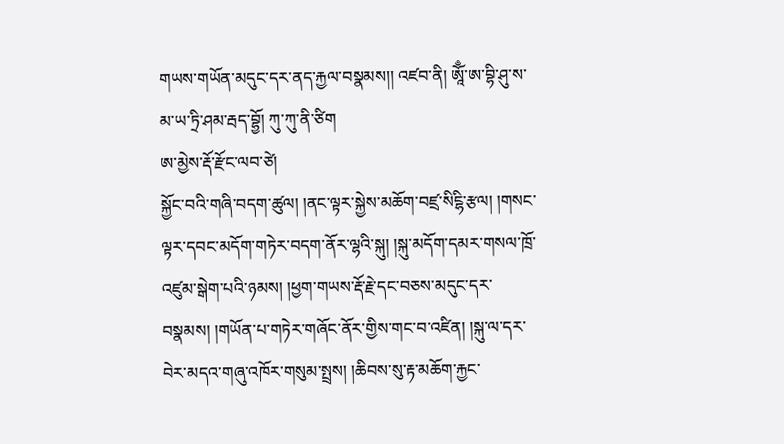གཡས་གཡོན་མདུང་དར་ནད་རྐྱལ་བསྣམས།། འཛབ་ནི། ཨཱོྃ་ཨ་བྷི་ཤུ་ས་མ་ཡ་ཏྲི་ཤམ་རྦད་བྷྱོ། ཀུ་ཀུ་ནི་ཙིག
ཨ་མྱེས་རྡོ་རྫོང་ལབ་ཙེ།
སྐྱོང་བའི་གཞི་བདག་ཚུལ། །ནང་ལྟར་སྐྱེས་མཆོག་བཛྲ་སིངྷི་རྩལ། །གསང་ལྟར་དབང་མདོག་གཏེར་བདག་ནོར་ལྷའི་སྐུ། །སྐུ་མདོག་དམར་གསལ་ཁྲོ་འཛུམ་སྒེག་པའི་ཉམས། །ཕྱག་གཡས་རྡོ་རྗེ་དང་བཅས་མདུང་དར་བསྣམས། །གཡོན་པ་གཏེར་གཞོང་ནོར་གྱིས་གང་བ་འཛིན། །སྐུ་ལ་དར་བེར་མདའ་གཞུ་འཁོར་གསུམ་སྤྲས། །ཆིབས་སུ་རྟ་མཆོག་རྐྱང་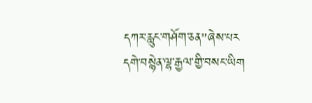དཀར་རླུང་གཤོག་ཅན"ཞེས་པར
དགེ་བསྙེན་ལྷ་རྒྱལ་གྱི་བསང་ཡིག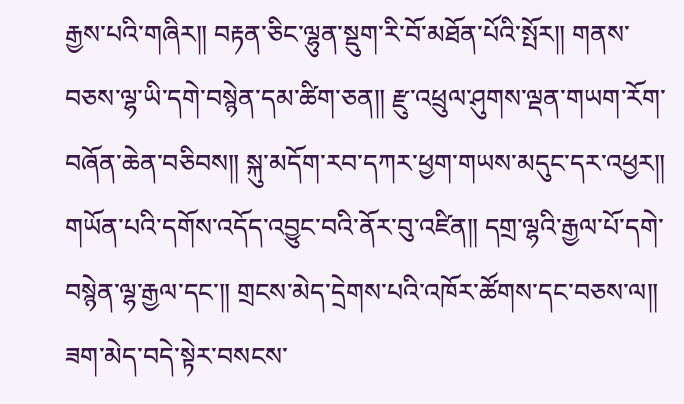རྒྱས་པའི་གཞིར༎ བརྟན་ཅིང་ལྷུན་སྡུག་རི་བོ་མཐོན་པོའི་སྤོར༎ གནས་བཅས་ལྷ་ཡི་དགེ་བསྙེན་དམ་ཚིག་ཅན༎ རྫུ་འཕྲུལ་ཤུགས་ལྡན་གཡག་རོག་བཞོན་ཆེན་བཅིབས༎ སྐུ་མདོག་རབ་དཀར་ཕྱག་གཡས་མདུང་དར་འཕྱར༎ གཡོན་པའི་དགོས་འདོད་འབྱུང་བའི་ནོར་བུ་འཛིན༎ དགྲ་ལྷའི་རྒྱལ་པོ་དགེ་བསྙེན་ལྷ་རྒྱལ་དང་༎ གྲངས་མེད་དྲེགས་པའི་འཁོར་ཚོགས་དང་བཅས་ལ༎ ཟག་མེད་བདེ་སྟེར་བསངས་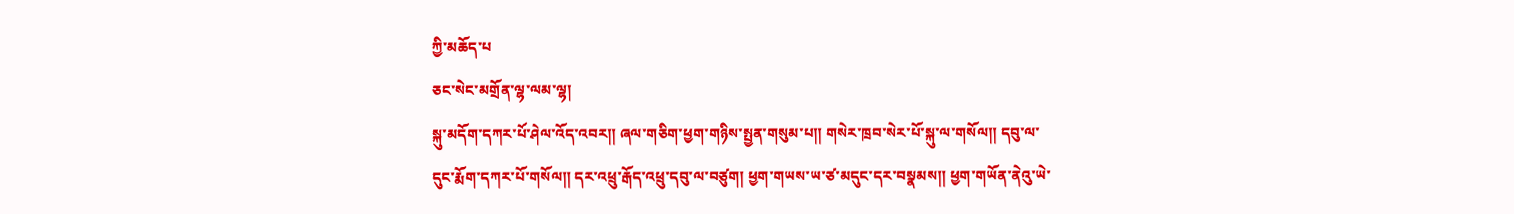ཀྱི་མཆོད་པ
ཅང་སེང་མགྲོན་ལྷ་ལམ་ལྷ།
སྐུ་མདོག་དཀར་པོ་ཤེལ་འོད་འབར༎ ཞལ་གཅིག་ཕྱག་གཉིས་སྤྱན་གསུམ་པ༎ གསེར་ཁྲབ་སེར་པོ་སྐུ་ལ་གསོལ༎ དབུ་ལ་དུང་རྨོག་དཀར་པོ་གསོལ༎ དར་འཕྲུ་རྒོད་འཕྲུ་དབུ་ལ་བཙུག། ཕྱག་གཡས་ཡ་ཙ་མདུང་དར་བསྣམས༎ ཕྱག་གཡོན་ནེའུ་ཡེ་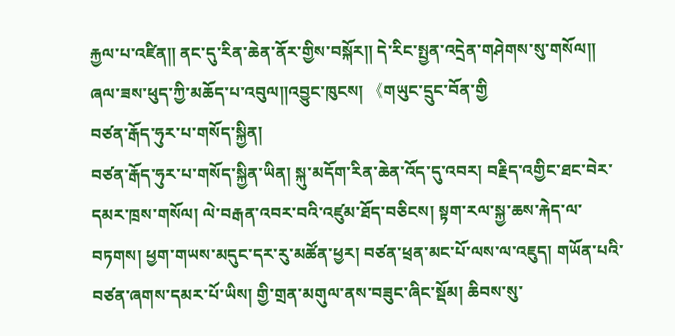རྐྱལ་པ་འཛིན༎ ནང་དུ་རིན་ཆེན་ནོར་གྱིས་བསྐོར༎ དེ་རིང་སྤྱན་འདྲེན་གཤེགས་སུ་གསོལ༎ ཞལ་ཟས་ཕུད་ཀྱི་མཆོད་པ་འབུལ༎འབྱུང་ཁུངས། 《གཡུང་དྲུང་བོན་གྱི
བཙན་རྒོད་ཧུར་པ་གསོད་སྐྱིན།
བཙན་རྒོད་ཧུར་པ་གསོད་སྐྱིན་ཡིན། སྐུ་མདོག་རིན་ཆེན་འོད་དུ་འབར། བརྗིད་འགྱིང་ཐང་བེར་དམར་ཁྲས་གསོལ། ལེ་བརྒན་འབར་བའི་འཛུམ་ཐོད་བཅིངས། སྟག་རལ་སྐྱ་ཆས་རྐེད་ལ་བཏགས། ཕྱག་གཡས་མདུང་དར་རུ་མཚོན་ཕྱར། བཙན་ཕྲན་མང་པོ་ལས་ལ་འཇུད། གཡོན་པའི་བཙན་ཞགས་དམར་པོ་ཡིས། གྱི་གྲན་མགུལ་ནས་བཟུང་ཞིང་སྡོམ། ཆིབས་སུ་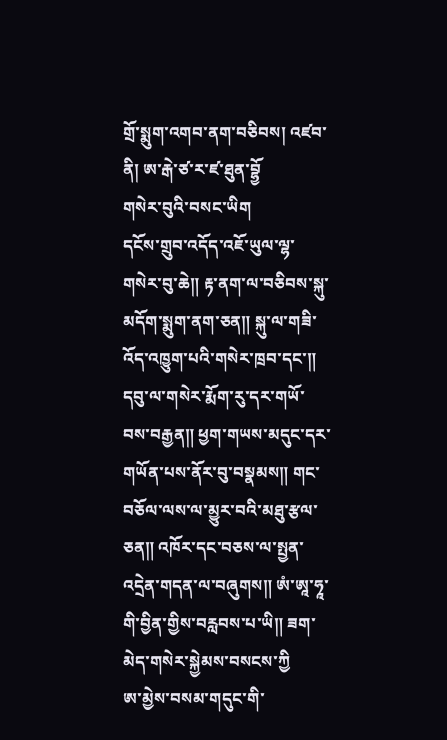གྲོ་སྨུག་འགབ་ནག་བཅིབས། འཛབ་ནི། ཨ་རྒེ་ཙ་ར་ཛ་ཐུན་བྷྱོ
གསེར་བུའི་བསང་ཡིག
དངོས་གྲུབ་འདོད་འཇོ་ཡུལ་ལྷ་གསེར་བུ་ཆེ༎ རྟ་ནག་ལ་བཅིབས་སྐུ་མདོག་སྨུག་ནག་ཅན༎ སྐུ་ལ་གཟི་འོད་འཁྱུག་པའི་གསེར་ཁྲབ་དང་༎ དབུ་ལ་གསེར་རྨོག་རུ་དར་གཡོ་བས་བརྒྱན༎ ཕྱག་གཡས་མདུང་དར་གཡོན་པས་ནོར་བུ་བསྣམས༎ གང་བཅོལ་ལས་ལ་མྱུར་བའི་མཐུ་རྩལ་ཅན༎ འཁོར་དང་བཅས་ལ་སྤྱན་འདྲེན་གདན་ལ་བཞུགས༎ ཨཾ་ཨཱ་ཧཱ་གི་བྱིན་གྱིས་བརླབས་པ་ཡི༎ ཟག་མེད་གསེར་སྐྱེམས་བསངས་ཀྱི
ཨ་མྱེས་བསམ་གདུང་གི་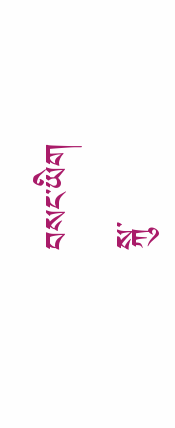བསང་ཡིག
སྐུ་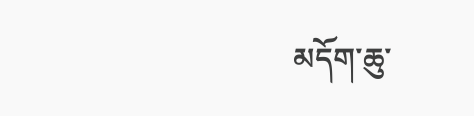མདོག་ཆུ་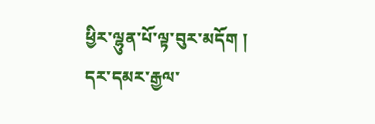ཕྱིར་ལྷུན་པོ་ལྟ་བུར་མདོག ། དར་དམར་རྒྱལ་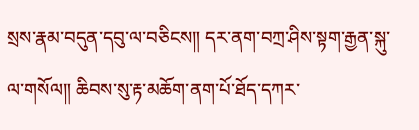སྲས་རྣམ་བདུན་དབུ་ལ་བཅིངས༎ དར་ནག་བཀྲ་ཤིས་སྟག་རྒྱན་སྐུ་ལ་གསོལ༎ ཆིབས་སུ་རྟ་མཆོག་ནག་པོ་ཐོད་དཀར་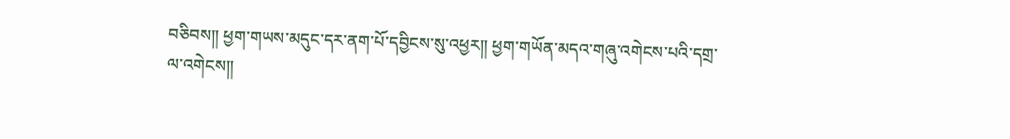བཅིབས༎ ཕྱག་གཡས་མདུང་དར་ནག་པོ་དབྱིངས་སུ་འཕྱར༎ ཕྱག་གཡོན་མདའ་གཞུ་འགེངས་པའི་དགྲ་ལ་འགེངས༎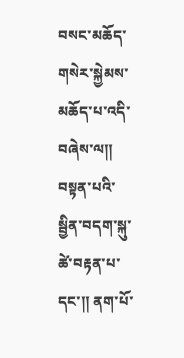བསང་མཆོད་གསེར་སྐྱེམས་མཆོད་པ་འདི་བཞེས་ལ༎ བསྟན་པའི་སྦྱིན་བདག་སྐུ་ཚེ་བརྟན་པ་དང་༎ ནག་པོ་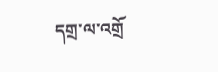དགྲ་ལ་འགྲོ